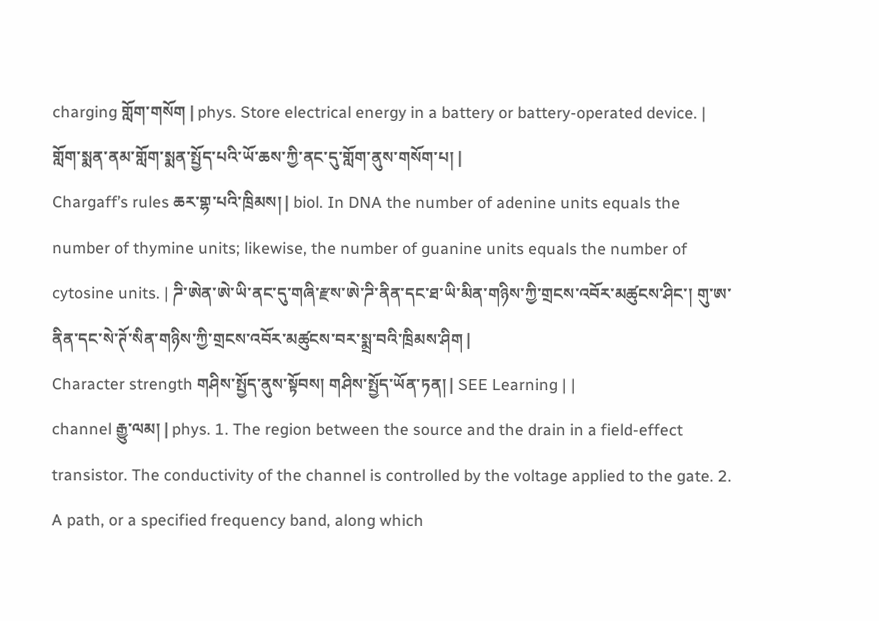charging གློག་གསོག | phys. Store electrical energy in a battery or battery-operated device. | གློག་སྨན་ནམ་གློག་སྨན་སྤྱོད་པའི་ཡོ་ཆས་ཀྱི་ནང་དུ་གློག་ནུས་གསོག་པ། |
Chargaff’s rules ཆར་གྷ་པའི་ཁྲིམས། | biol. In DNA the number of adenine units equals the number of thymine units; likewise, the number of guanine units equals the number of cytosine units. | ཌི་ཨེན་ཨེ་ཡི་ནང་དུ་གཞི་རྫས་ཨེ་ཌི་ནིན་དང་ཐ་ཡི་མིན་གཉིས་ཀྱི་གྲངས་འབོར་མཚུངས་ཤིང་། གུ་ཨ་ནིན་དང་སེ་ཊོ་སིན་གཉིས་ཀྱི་གྲངས་འབོར་མཚུངས་བར་སྨྲ་བའི་ཁྲིམས་ཤིག |
Character strength གཤིས་སྤྱོད་ནུས་སྟོབས། གཤིས་སྤྱོད་ཡོན་ཏན། | SEE Learning | |
channel རྒྱུ་ལམ། | phys. 1. The region between the source and the drain in a field-effect transistor. The conductivity of the channel is controlled by the voltage applied to the gate. 2. A path, or a specified frequency band, along which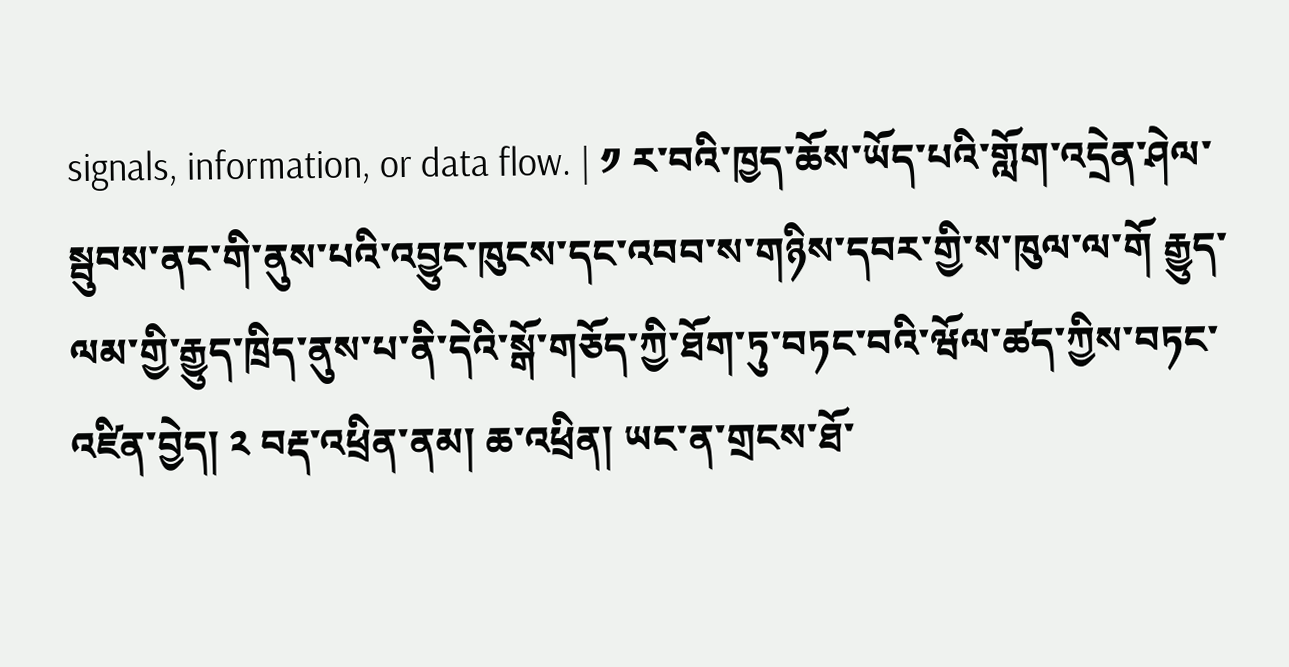signals, information, or data flow. | ༡ ར་བའི་ཁྱད་ཆོས་ཡོད་པའི་གློག་འདྲེན་ཤེལ་སྦུབས་ནང་གི་ནུས་པའི་འབྱུང་ཁུངས་དང་འབབ་ས་གཉིས་དབར་གྱི་ས་ཁུལ་ལ་གོ རྒྱུད་ལམ་གྱི་རྒྱུད་ཁྲིད་ནུས་པ་ནི་དེའི་སྒོ་གཅོད་ཀྱི་ཐོག་ཏུ་བཏང་བའི་ཝོལ་ཚད་ཀྱིས་བཏང་འཛིན་བྱེད། ༢ བརྡ་འཕྲིན་ནམ། ཆ་འཕྲིན། ཡང་ན་གྲངས་ཐོ་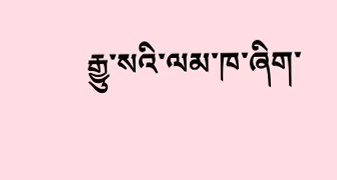རྒྱུ་སའི་ལམ་ཁ་ཞིག་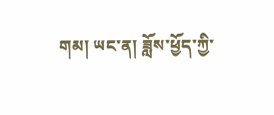གམ། ཡང་ན། ཟློས་ཕྱོད་ཀྱི་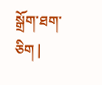སྒྲོག་ཐག་ཅིག |